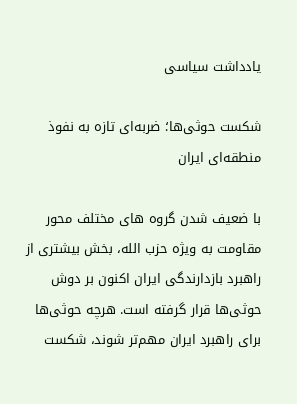یادداشت سیاسی

شکست حوثی‌ها؛ ضربه‌ای تازه به نفوذ منطقه‌ای ایران

با ضعیف شدن گروه های مختلف محور مقاومت به ویژه حزب الله، بخش بیشتری از راهبرد بازدارندگی ایران اکنون بر دوش حوثی‌ها قرار گرفته است. هرچه حوثی‌ها برای راهبرد ایران مهم‌تر شوند، شکست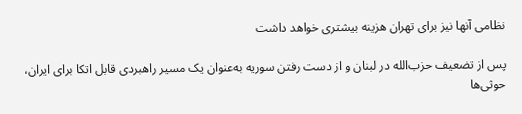نظامی آنها نیز برای تهران هزینه بیشتری خواهد داشت

پس از تضعیف حزب‌الله در لبنان و از دست رفتن سوریه به‌عنوان یک مسیر راهبردی قابل اتکا برای ایران، حوثی‌ها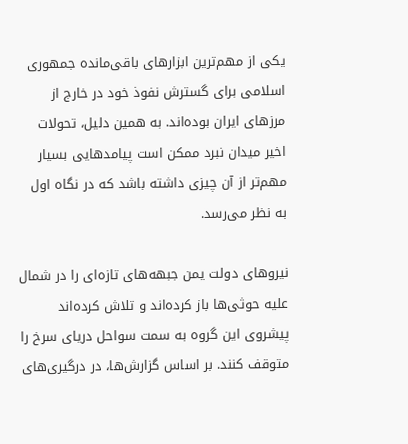یکی از مهم‌ترین ابزارهای باقی‌مانده جمهوری اسلامی برای گسترش نفوذ خود در خارج از مرزهای ایران بوده‌اند. به همین دلیل، تحولات اخیر میدان نبرد ممکن است پیامدهایی بسیار مهم‌تر از آن چیزی داشته باشد که در نگاه اول به نظر می‌رسد.

نیروهای دولت یمن جبهه‌های تازه‌ای را در شمال علیه حوثی‌ها باز کرده‌اند و تلاش کرده‌اند پیشروی این گروه به سمت سواحل دریای سرخ را متوقف کنند. بر اساس گزارش‌ها، در درگیری‌های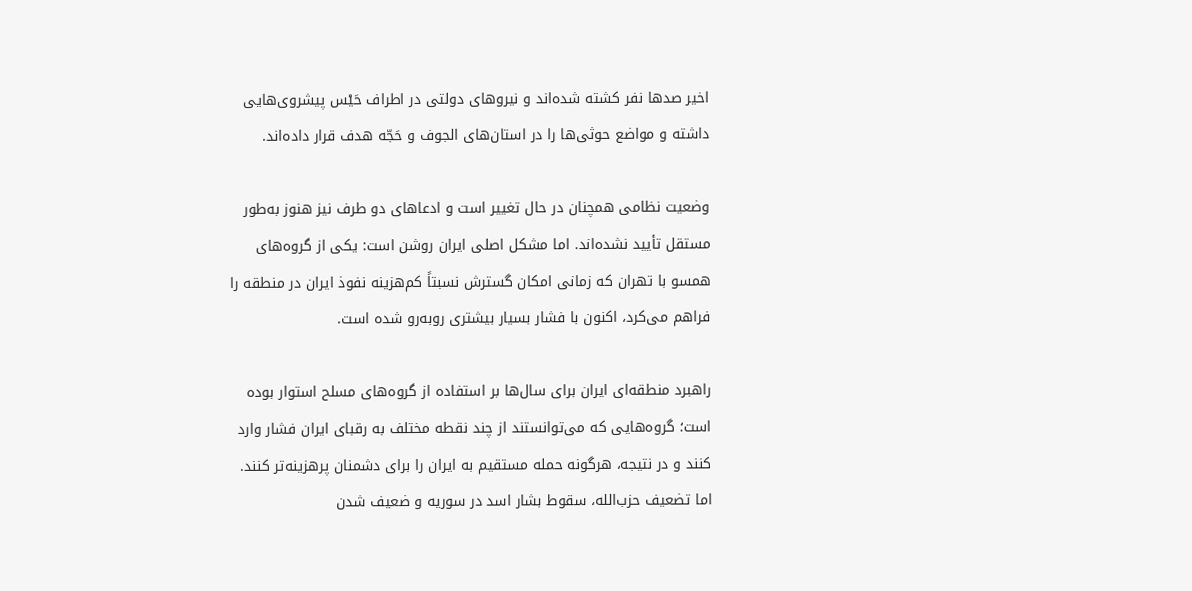اخیر صدها نفر کشته شده‌اند و نیروهای دولتی در اطراف حَیْس پیشروی‌هایی داشته و مواضع حوثی‌ها را در استان‌های الجوف و حَجّه هدف قرار داده‌اند.

وضعیت نظامی همچنان در حال تغییر است و ادعاهای دو طرف نیز هنوز به‌طور مستقل تأیید نشده‌اند. اما مشکل اصلی ایران روشن‌ است: یکی از گروه‌های همسو با تهران که زمانی امکان گسترش نسبتاً کم‌هزینه نفوذ ایران در منطقه را فراهم می‌کرد، اکنون با فشار بسیار بیشتری روبه‌رو شده است.

راهبرد منطقه‌ای ایران برای سال‌ها بر استفاده از گروه‌های مسلح استوار بوده است؛ گروه‌هایی که می‌توانستند از چند نقطه مختلف به رقبای ایران فشار وارد کنند و در نتیجه، هرگونه حمله مستقیم به ایران را برای دشمنان پرهزینه‌تر کنند. اما تضعیف حزب‌الله، سقوط بشار اسد در سوریه و ضعیف شدن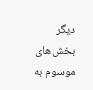دیگر بخش‌های موسوم به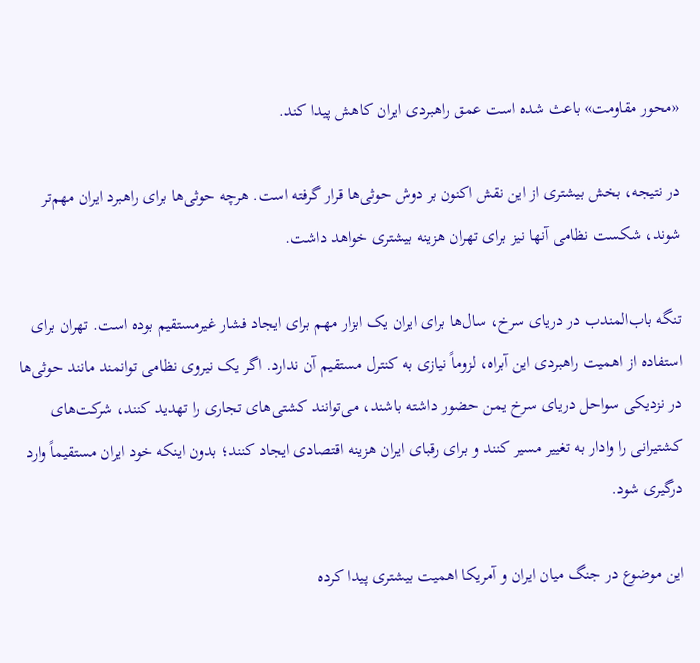«محور مقاومت» باعث شده است عمق راهبردی ایران کاهش پیدا کند.

در نتیجه، بخش بیشتری از این نقش اکنون بر دوش حوثی‌ها قرار گرفته است. هرچه حوثی‌ها برای راهبرد ایران مهم‌تر شوند، شکست نظامی آنها نیز برای تهران هزینه بیشتری خواهد داشت.

تنگه باب‌المندب در دریای سرخ، سال‌ها برای ایران یک ابزار مهم برای ایجاد فشار غیرمستقیم بوده است. تهران برای استفاده از اهمیت راهبردی این آبراه، لزوماً نیازی به کنترل مستقیم آن ندارد. اگر یک نیروی نظامی توانمند مانند حوثی‌ها در نزدیکی سواحل دریای سرخ یمن حضور داشته باشند، می‌توانند کشتی‌های تجاری را تهدید کنند، شرکت‌های کشتیرانی را وادار به تغییر مسیر کنند و برای رقبای ایران هزینه اقتصادی ایجاد کنند؛ بدون اینکه خود ایران مستقیماً وارد درگیری شود.

این موضوع در جنگ میان ایران و آمریکا اهمیت بیشتری پیدا کرده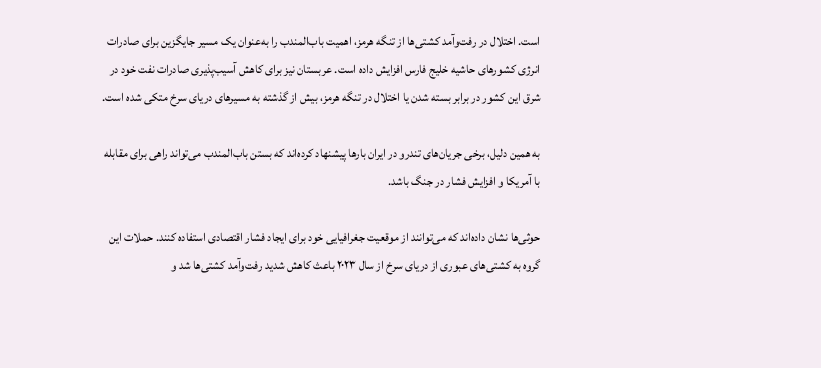است. اختلال در رفت‌وآمد کشتی‌ها از تنگه هرمز، اهمیت باب‌المندب را به‌عنوان یک مسیر جایگزین برای صادرات انرژی کشورهای حاشیه خلیج فارس افزایش داده است. عربستان نیز برای کاهش آسیب‌پذیری صادرات نفت خود در شرق این کشور در برابر بسته شدن یا اختلال در تنگه هرمز، بیش از گذشته به مسیرهای دریای سرخ متکی شده است.

به همین دلیل، برخی جریان‌های تندرو در ایران بارها پیشنهاد کرده‌اند که بستن باب‌المندب می‌تواند راهی برای مقابله با آمریکا و افزایش فشار در جنگ باشد.

حوثی‌ها نشان داده‌اند که می‌توانند از موقعیت جغرافیایی خود برای ایجاد فشار اقتصادی استفاده کنند. حملات این گروه به کشتی‌های عبوری از دریای سرخ از سال ۲۰۲۳ باعث کاهش شدید رفت‌وآمد کشتی‌ها شد و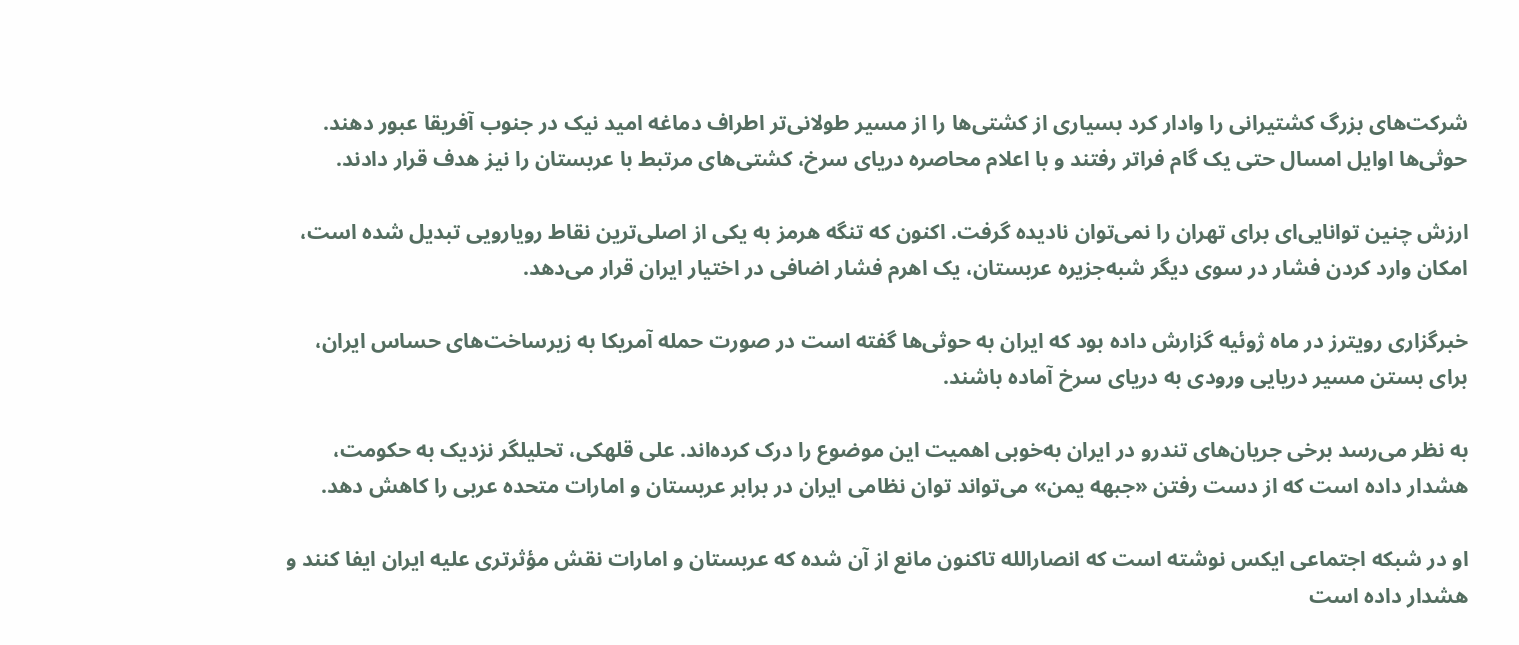شرکت‌های بزرگ کشتیرانی را وادار کرد بسیاری از کشتی‌ها را از مسیر طولانی‌تر اطراف دماغه امید نیک در جنوب آفریقا عبور دهند. حوثی‌ها اوایل امسال حتی یک گام فراتر رفتند و با اعلام محاصره دریای سرخ، کشتی‌های مرتبط با عربستان را نیز هدف قرار دادند.

ارزش چنین توانایی‌ای برای تهران را نمی‌توان نادیده گرفت. اکنون که تنگه هرمز به یکی از اصلی‌ترین نقاط رویارویی تبدیل شده است، امکان وارد کردن فشار در سوی دیگر شبه‌جزیره عربستان، یک اهرم فشار اضافی در اختیار ایران قرار می‌دهد.

خبرگزاری رویترز در ماه ژوئیه گزارش داده بود که ایران به حوثی‌ها گفته است در صورت حمله آمریکا به زیرساخت‌های حساس ایران، برای بستن مسیر دریایی ورودی به دریای سرخ آماده باشند.

به نظر می‌رسد برخی جریان‌های تندرو در ایران به‌خوبی اهمیت این موضوع را درک کرده‌اند. علی قلهکی، تحلیلگر نزدیک به حکومت، هشدار داده است که از دست رفتن «جبهه یمن» می‌تواند توان نظامی ایران در برابر عربستان و امارات متحده عربی را کاهش دهد.

او در شبکه اجتماعی ایکس نوشته است که انصارالله تاکنون مانع از آن شده که عربستان و امارات نقش مؤثرتری علیه ایران ایفا کنند و هشدار داده است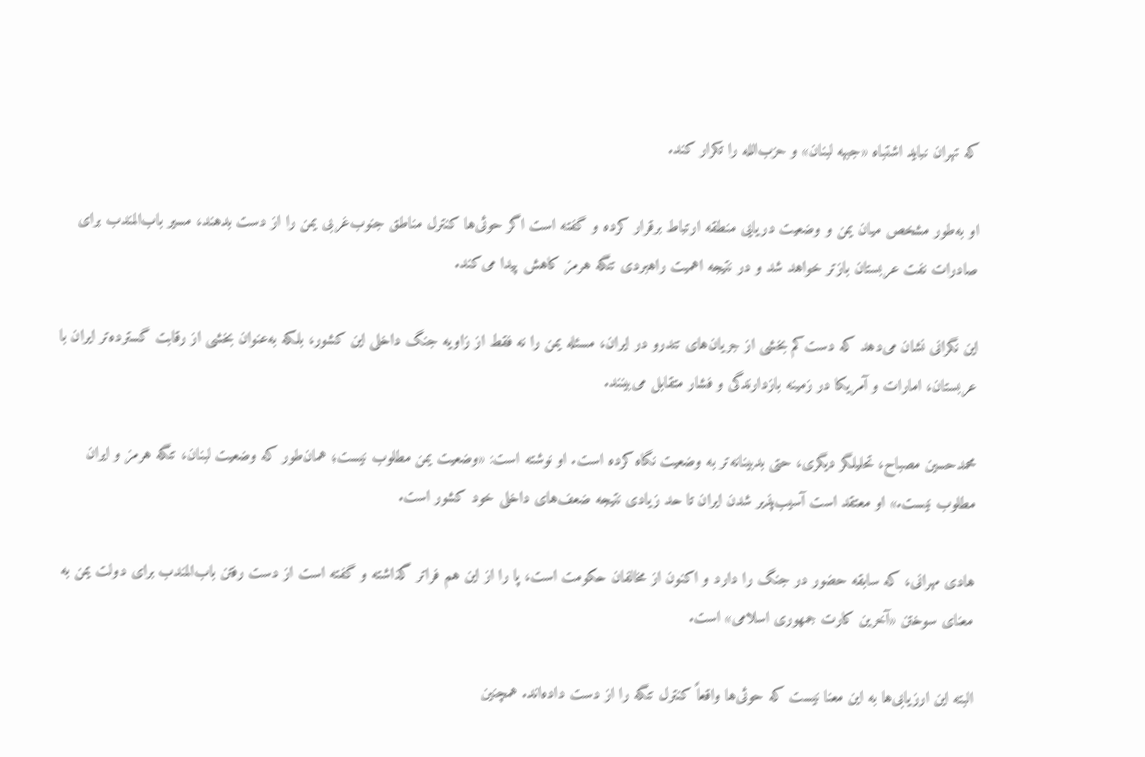که تهران نباید اشتباه «جبهه لبنان» و حزب‌الله را تکرار کند.

او به‌طور مشخص میان یمن و وضعیت دریایی منطقه ارتباط برقرار کرده و گفته است اگر حوثی‌ها کنترل مناطق جنوب‌غربی یمن را از دست بدهند، مسیر باب‌المندب برای صادرات نفت عربستان بازتر خواهد شد و در نتیجه اهمیت راهبردی تنگه هرمز کاهش پیدا می‌کند.

این نگرانی نشان می‌دهد که دست‌کم بخشی از جریان‌های تندرو در ایران، مسئله یمن را نه فقط از زاویه جنگ داخلی این کشور، بلکه به‌عنوان بخشی از رقابت گسترده‌تر ایران با عربستان، امارات و آمریکا در زمینه بازدارندگی و فشار متقابل می‌بینند.

محمدحسین مصباح، تحلیلگر دیگری، حتی بدبینانه‌تر به وضعیت نگاه کرده است. او نوشته است: «وضعیت یمن مطلوب نیست؛ همان‌طور که وضعیت لبنان، تنگه هرمز و ایران مطلوب نیست.» او معتقد است آسیب‌پذیر شدن ایران تا حد زیادی نتیجه ضعف‌های داخلی خود کشور است.

هادی مهرانی، که سابقه حضور در جنگ را دارد و اکنون از مخالفان حکومت است، پا را از این هم فراتر گذاشته و گفته است از دست رفتن باب‌المندب برای دولت یمن به معنای سوختن «آخرین کارت جمهوری اسلامی» است.

البته این ارزیابی‌ها به این معنا نیست که حوثی‌ها واقعاً کنترل تنگه را از دست داده‌اند. همچنین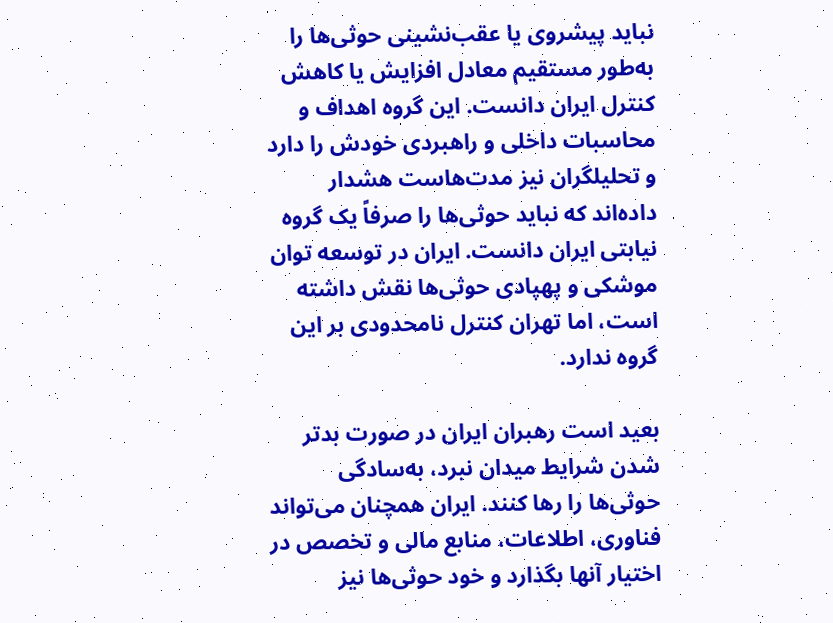نباید پیشروی یا عقب‌نشینی حوثی‌ها را به‌طور مستقیم معادل افزایش یا کاهش کنترل ایران دانست. این گروه اهداف و محاسبات داخلی و راهبردی خودش را دارد و تحلیلگران نیز مدت‌هاست هشدار داده‌اند که نباید حوثی‌ها را صرفاً یک گروه نیابتی ایران دانست. ایران در توسعه توان موشکی و پهپادی حوثی‌ها نقش داشته است، اما تهران کنترل نامحدودی بر این گروه ندارد.

بعید است رهبران ایران در صورت بدتر شدن شرایط میدان نبرد، به‌سادگی حوثی‌ها را رها کنند. ایران همچنان می‌تواند فناوری، اطلاعات، منابع مالی و تخصص در اختیار آنها بگذارد و خود حوثی‌ها نیز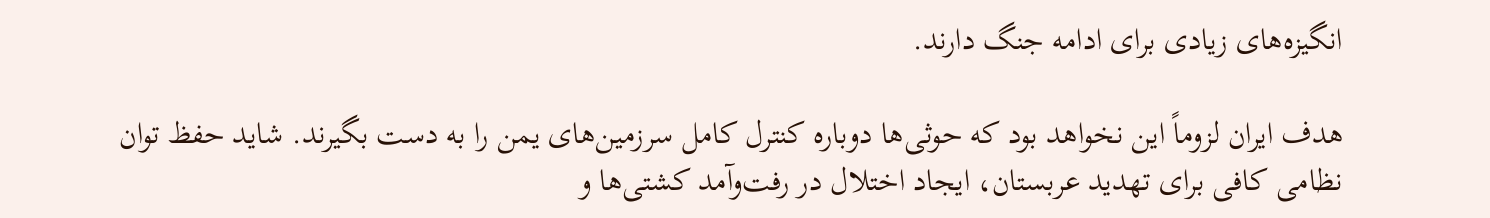انگیزه‌های زیادی برای ادامه جنگ دارند.

هدف ایران لزوماً این نخواهد بود که حوثی‌ها دوباره کنترل کامل سرزمین‌های یمن را به دست بگیرند. شاید حفظ توان نظامی کافی برای تهدید عربستان، ایجاد اختلال در رفت‌وآمد کشتی‌ها و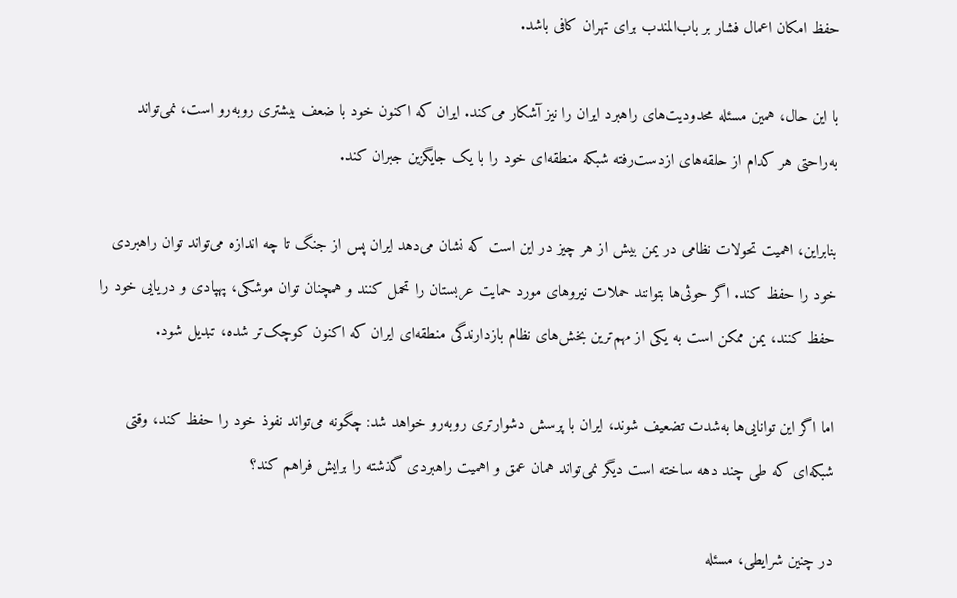حفظ امکان اعمال فشار بر باب‌المندب برای تهران کافی باشد.

با این حال، همین مسئله محدودیت‌های راهبرد ایران را نیز آشکار می‌کند. ایران که اکنون خود با ضعف بیشتری روبه‌رو است، نمی‌تواند به‌راحتی هر کدام از حلقه‌های ازدست‌رفته شبکه منطقه‌ای خود را با یک جایگزین جبران کند.

بنابراین، اهمیت تحولات نظامی در یمن بیش از هر چیز در این است که نشان می‌دهد ایران پس از جنگ تا چه اندازه می‌تواند توان راهبردی خود را حفظ کند. اگر حوثی‌ها بتوانند حملات نیروهای مورد حمایت عربستان را تحمل کنند و همچنان توان موشکی، پهپادی و دریایی خود را حفظ کنند، یمن ممکن است به یکی از مهم‌ترین بخش‌های نظام بازدارندگی منطقه‌ای ایران که اکنون کوچک‌تر شده، تبدیل شود.

اما اگر این توانایی‌ها به‌شدت تضعیف شوند، ایران با پرسش دشوارتری روبه‌رو خواهد شد: چگونه می‌تواند نفوذ خود را حفظ کند، وقتی شبکه‌ای که طی چند دهه ساخته است دیگر نمی‌تواند همان عمق و اهمیت راهبردی گذشته را برایش فراهم کند؟

در چنین شرایطی، مسئله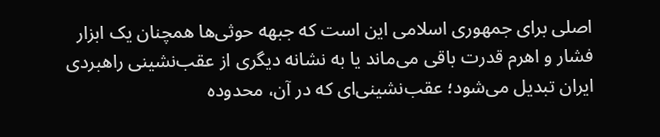اصلی برای جمهوری اسلامی این است که جبهه حوثی‌ها همچنان یک ابزار فشار و اهرم قدرت باقی می‌ماند یا به نشانه دیگری از عقب‌نشینی راهبردی ایران تبدیل می‌شود؛ عقب‌نشینی‌ای که در آن، محدوده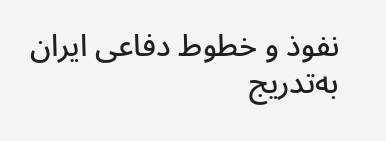نفوذ و خطوط دفاعی ایران به‌تدریج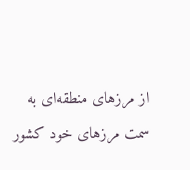از مرزهای منطقه‌ای به سمت مرزهای خود کشور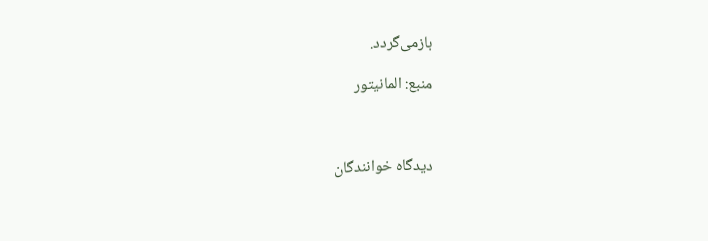بازمی‌گردد.

منبع: المانیتور



دیدگاه خوانندگان